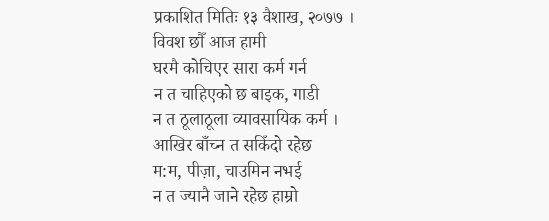प्रकाशित मितिः १३ वैशाख, २०७७ ।
विवश छौँ आज हामी
घरमै कोचिएर सारा कर्म गर्न
न त चाहिएको छ बाइक, गाडी
न त ठूलाठूला व्यावसायिक कर्म ।
आखिर बाँच्न त सकिँदो रहेछ
म:म, पीज़ा, चाउमिन नभई
न त ज्यानै जाने रहेछ हाम्रो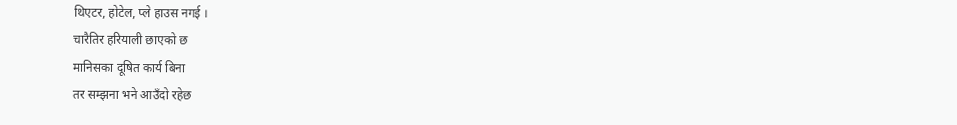थिएटर, होटेल, प्ले हाउस नगई ।
चारैतिर हरियाली छाएको छ
मानिसका दूषित कार्य बिना
तर सम्झना भने आउँदो रहेछ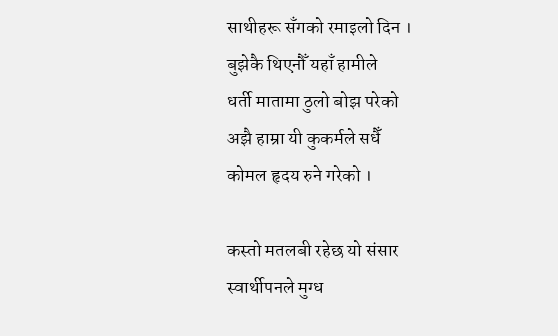साथीहरू सँगको रमाइलो दिन ।
बुझेकै थिएनौँ यहाँ हामीले
धर्ती मातामा ठुलो बोझ परेको
अझै हाम्रा यी कुकर्मले सधैँ
कोमल हृदय रुने गरेको ।

कस्तो मतलबी रहेछ यो संसार
स्वार्थीपनले मुग्ध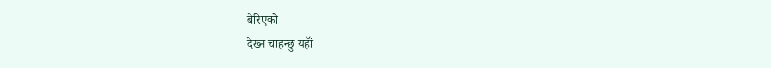बेरिएको
देख्न चाहन्छु यहॉं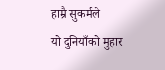हाम्रै सुकर्मले
यो दुनियाँको मुहार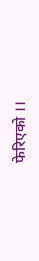फेरिएको ।।